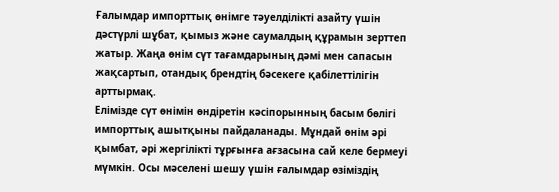Ғалымдар импорттық өнімге тәуелділікті азайту үшін дәстүрлі шұбат, қымыз және саумалдың құрамын зерттеп жатыр. Жаңа өнім сүт тағамдарының дәмі мен сапасын жақсартып, отандық брендтің бәсекеге қабілеттілігін арттырмақ.
Елімізде сүт өнімін өндіретін кәсіпорынның басым бөлігі импорттық ашытқыны пайдаланады. Мұндай өнім әрі қымбат, әрі жергілікті тұрғынға ағзасына сай келе бермеуі мүмкін. Осы мәселені шешу үшін ғалымдар өзіміздің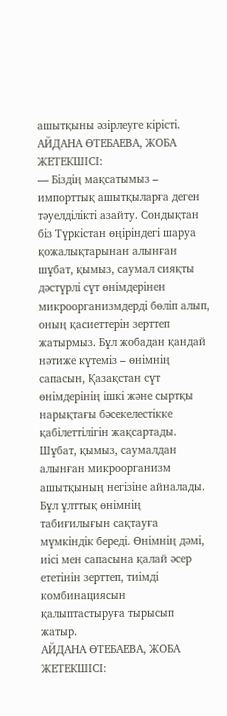ашытқыны әзірлеуге кірісті.
АЙДАНА ӨТЕБАЕВА, ЖОБА ЖЕТЕКШІСІ:
— Біздің мақсатымыз – импорттық ашытқыларға деген тәуелділікті азайту. Сондықтан біз Түркістан өңіріндегі шаруа қожалықтарынан алынған шұбат, қымыз, саумал сияқты дәстүрлі сүт өнімдерінен микроорганизмдерді бөліп алып, оның қасиеттерін зерттеп жатырмыз. Бұл жобадан қандай нәтиже күтеміз – өнімнің сапасын, Қазақстан сүт өнімдерінің ішкі және сыртқы нарықтағы бәсекелестікке қабілеттілігін жақсартады.
Шұбат, қымыз, саумалдан алынған микроорганизм ашытқының негізіне айналады. Бұл ұлттық өнімнің табиғилығын сақтауға мүмкіндік береді. Өнімнің дәмі, иісі мен сапасына қалай әсер ететінін зерттеп, тиімді комбинациясын қалыптастыруға тырысып жатыр.
АЙДАНА ӨТЕБАЕВА, ЖОБА ЖЕТЕКШІСІ: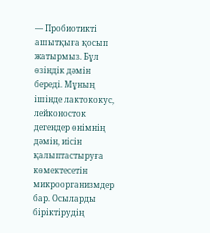— Пробиотикті ашытқыға қосып жатырмыз. Бұл өзіндік дәмін береді. Мұның ішінде лактококус, лейконосток дегендер өнімнің дәмін, иісін қалыптастыруға көмектесетін микроорганизмдер бар. Осыларды біріктірудің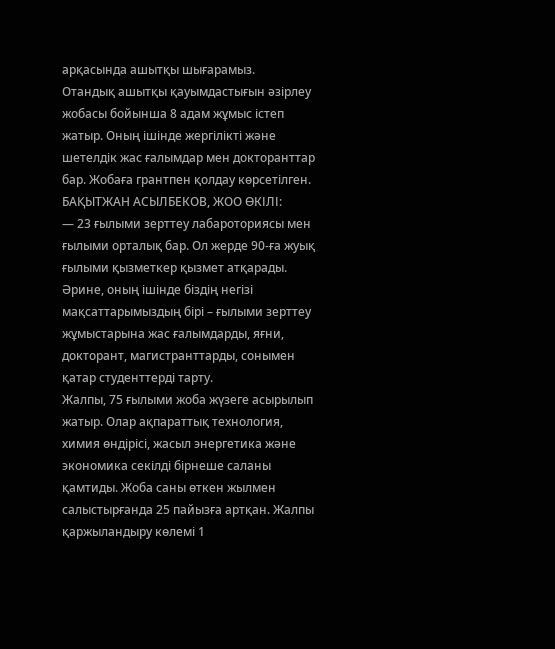арқасында ашытқы шығарамыз.
Отандық ашытқы қауымдастығын әзірлеу жобасы бойынша 8 адам жұмыс істеп жатыр. Оның ішінде жергілікті және шетелдік жас ғалымдар мен докторанттар бар. Жобаға грантпен қолдау көрсетілген.
БАҚЫТЖАН АСЫЛБЕКОВ, ЖОО ӨКІЛІ:
— 23 ғылыми зерттеу лабароториясы мен ғылыми орталық бар. Ол жерде 90-ға жуық ғылыми қызметкер қызмет атқарады. Әрине, оның ішінде біздің негізі мақсаттарымыздың бірі – ғылыми зерттеу жұмыстарына жас ғалымдарды, яғни, докторант, магистранттарды, сонымен қатар студенттерді тарту.
Жалпы, 75 ғылыми жоба жүзеге асырылып жатыр. Олар ақпараттық технология, химия өндірісі, жасыл энергетика және экономика секілді бірнеше саланы қамтиды. Жоба саны өткен жылмен салыстырғанда 25 пайызға артқан. Жалпы қаржыландыру көлемі 1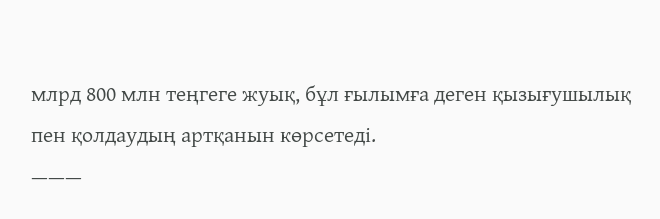млрд 800 млн теңгеге жуық, бұл ғылымға деген қызығушылық пен қолдаудың артқанын көрсетеді.
———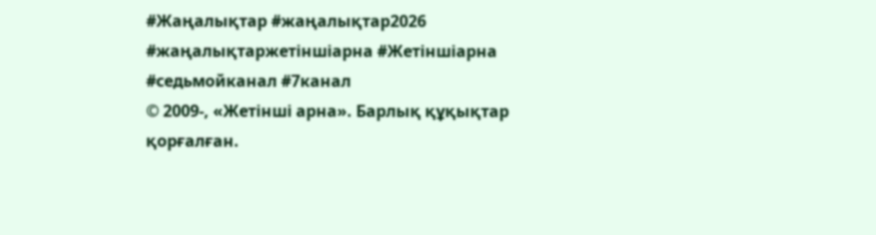#Жаңалықтар #жаңалықтар2026 #жаңалықтаржетіншіарна #Жетіншіарна #седьмойканал #7канал
© 2009-, «Жетінші арна». Барлық құқықтар қорғалған.